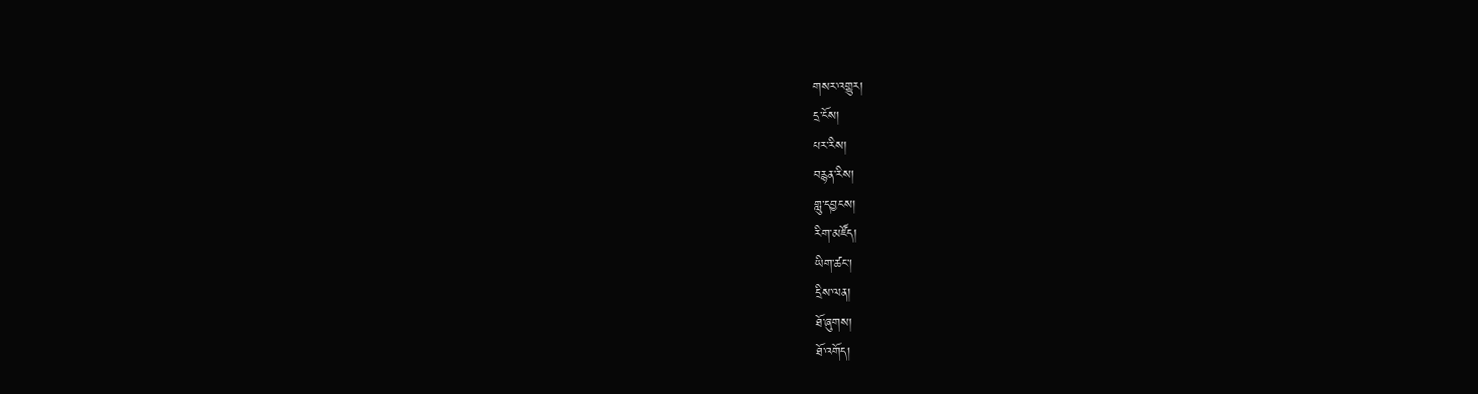གསར་འགྱུར།
དྲ་ངོས།
པར་རིས།
བརྙན་རིས།
གླུ་དབྱངས།
རིག་མཛོད།
ཡིག་ཚང་།
དྲིས་ལན།
ཐོ་ཞུགས།
ཐོ་འགོད།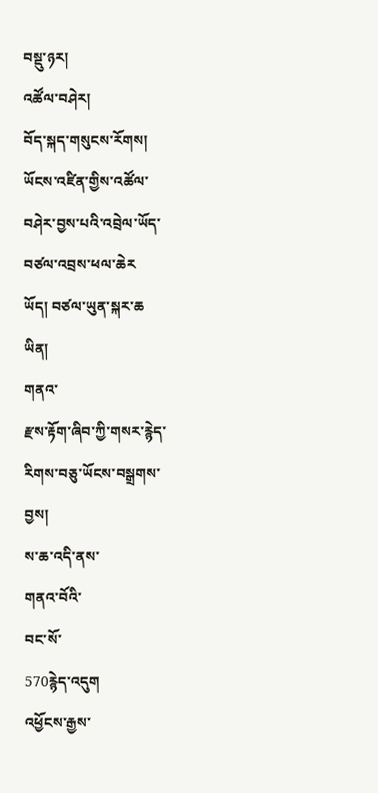བསྡུ་ཉར།
འཚོལ་བཤེར།
བོད་སྐད་གསུངས་རོགས།
ཡོངས་འཛིན་གྱིས་འཚོལ་བཤེར་བྱས་པའི་འབྲེལ་ཡོད་བཙལ་འབྲས་ཕལ་ཆེར
ཡོད། བཙལ་ཡུན་སྐར་ཆ
ཡིན།
གནའ་
རྫས་རྟོག་ཞིབ་ཀྱི་གསར་རྙེད་རིགས་བཅུ་ཡོངས་བསྒྲགས་བྱས།
ས་ཆ་འདི་ནས་
གནའ་བོའི་
བང་སོ་
570རྙེད་འདུག
འཕྱོངས་རྒྱས་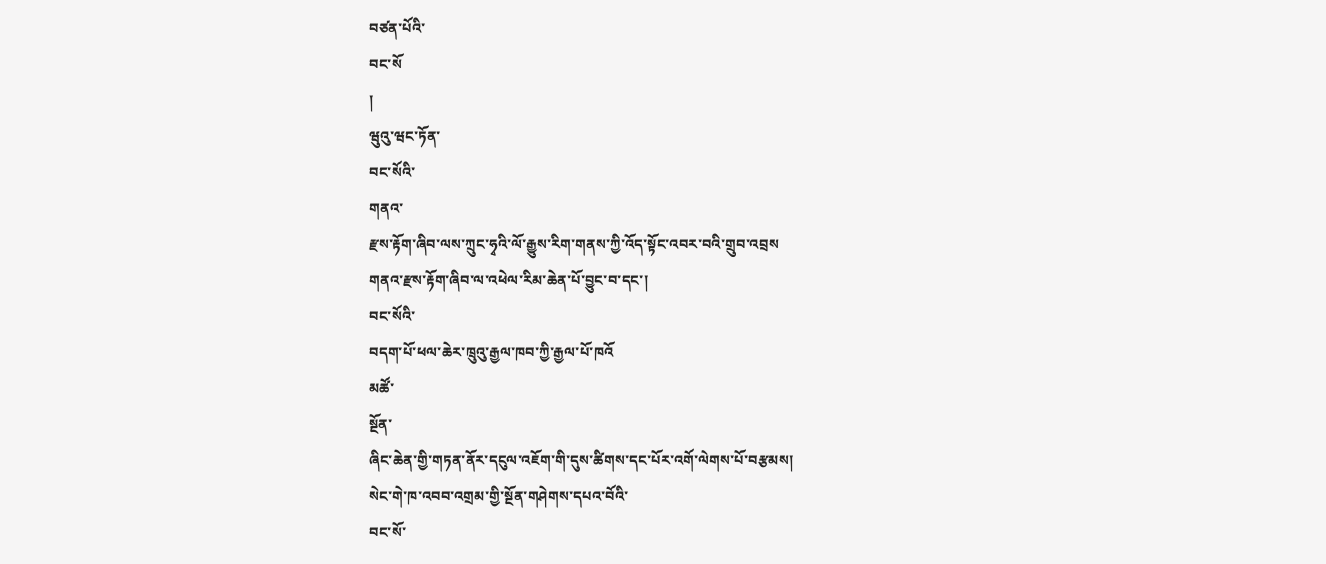བཙན་པོའི་
བང་སོ
།
ཝུའུ་ཝང་ཏོན་
བང་སོའི་
གནའ་
རྫས་རྟོག་ཞིབ་ལས་ཀྲུང་ཧྭའི་ལོ་རྒྱུས་རིག་གནས་ཀྱི་འོད་སྟོང་འབར་བའི་གྲུབ་འབྲས
གནའ་རྫས་རྟོག་ཞིབ་ལ་འཕེལ་རིམ་ཆེན་པོ་བྱུང་བ་དང་།
བང་སོའི་
བདག་པོ་ཕལ་ཆེར་ཁྲུའུ་རྒྱལ་ཁབ་ཀྱི་རྒྱལ་པོ་ཁའོ
མཚོ་
སྔོན་
ཞིང་ཆེན་གྱི་གཏན་ནོར་དངུལ་འཇོག་གི་དུས་ཚིགས་དང་པོར་འགོ་ལེགས་པོ་བརྩམས།
སེང་གེ་ཁ་འབབ་འགྲམ་གྱི་སྔོན་གཤེགས་དཔའ་བོའི་
བང་སོ་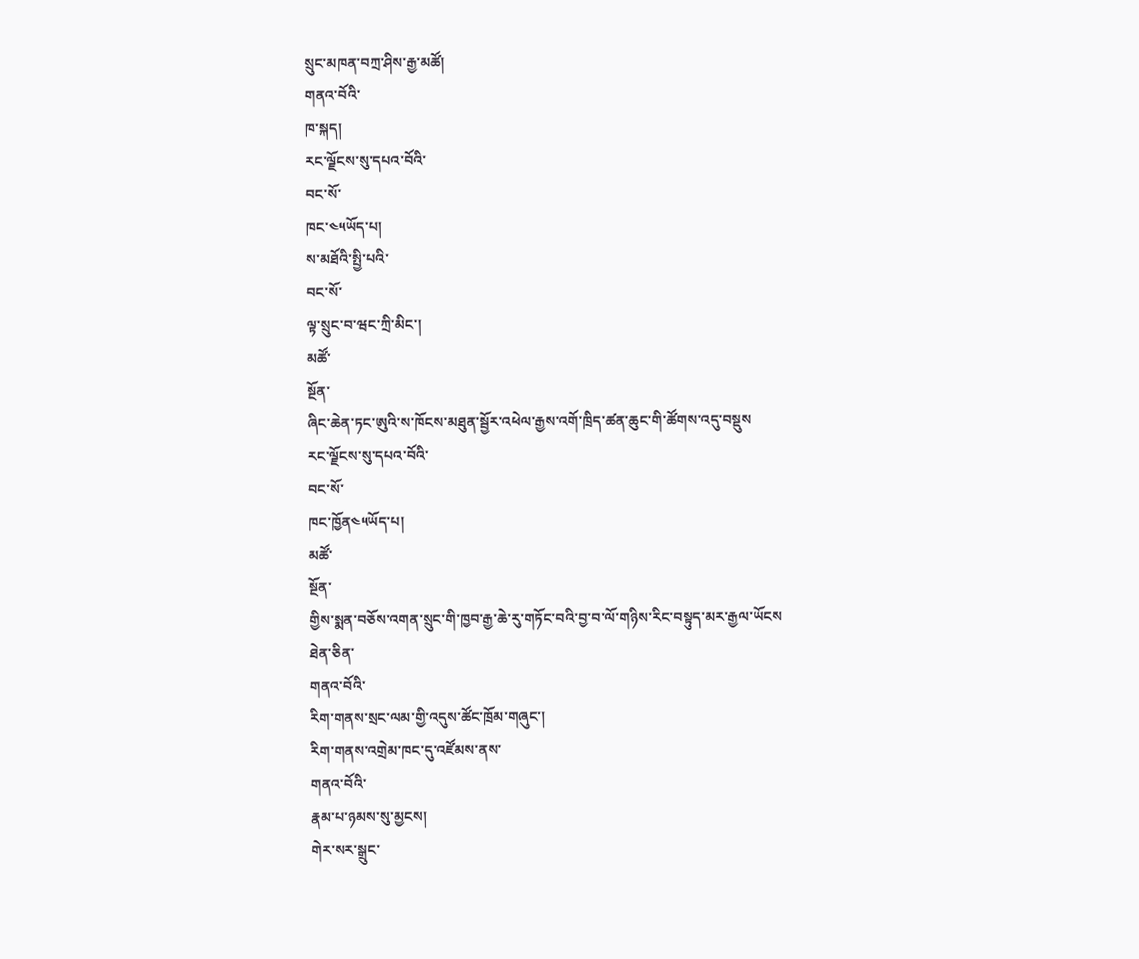སྲུང་མཁན་བཀྲ་ཤིས་རྒྱ་མཚོ།
གནའ་བོའི་
ཁ་སྐད།
རང་ལྗོངས་སུ་དཔའ་བོའི་
བང་སོ་
ཁང་༤༥ཡོད་པ།
ས་མཐོའི་སྤྱི་པའི་
བང་སོ་
ལྟ་སྲུང་བ་ཝང་ཀྲི་མིང་།
མཚོ་
སྔོན་
ཞིང་ཆེན་ཏང་ཨུའི་ས་ཁོངས་མཐུན་སྦྱོར་འཕེལ་རྒྱས་འགོ་ཁྲིད་ཚན་ཆུང་གི་ཚོགས་འདུ་བསྡུས
རང་ལྗོངས་སུ་དཔའ་བོའི་
བང་སོ་
ཁང་ཁྱོན༤༥ཡོད་པ།
མཚོ་
སྔོན་
གྱིས་སྨན་བཅོས་འགན་སྲུང་གི་ཁྱབ་རྒྱ་ཆེ་རུ་གཏོང་བའི་བྱ་བ་ལོ་གཉིས་རིང་བསྟུད་མར་རྒྱལ་ཡོངས
ཐེན་ཅིན་
གནའ་བོའི་
རིག་གནས་སྲང་ལམ་གྱི་འདུས་ཚོང་ཁྲོམ་གཞུང་།
རིག་གནས་འགྲེམ་ཁང་དུ་འཛོམས་ནས་
གནའ་བོའི་
རྣམ་པ་ཉམས་སུ་མྱངས།
གེར་སར་སྒྲུང་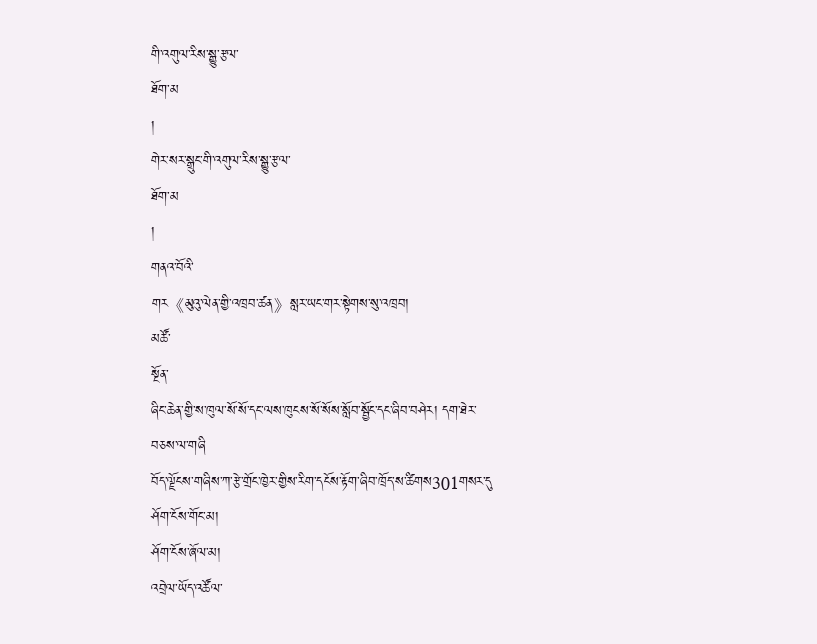གི་འགུལ་རིས་སྒྱུ་རྩལ་
ཐོག་མ
།
གེར་སར་སྒྲུང་གི་འགུལ་རིས་སྒྱུ་རྩལ་
ཐོག་མ
།
གནའ་བོའི་
གར《མུའུ་ལེན་གྱི་འཁྲབ་ཚན》སླར་ཡང་གར་སྟེགས་སུ་འཁྲབ།
མཚོ་
སྔོན་
ཞིང་ཆེན་གྱི་ས་ཁུལ་སོ་སོ་དང་ལས་ཁུངས་སོ་སོས་སློབ་སྦྱོང་དང་ཞིབ་བཤེར། དག་ཐེར་བཅས་ལ་གཞི
བོད་ལྗོངས་གཞིས་ཀ་རྩེ་གྲོང་ཁྱེར་གྱིས་རིག་དངོས་རྟོག་ཞིབ་ཁྲོད་ས་ཚིགས301གསར་དུ
ཤོག་ངོས་གོང་མ།
ཤོག་ངོས་ཞོལ་མ།
འབྲེལ་ཡོད་འཚོལ་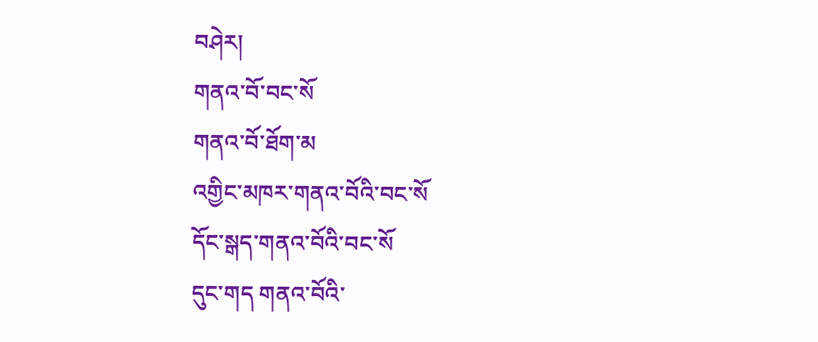བཤེར།
གནའ་བོ་བང་སོ
གནའ་བོ་ཐོག་མ
འགྱིང་མཁར་གནའ་བོའི་བང་སོ
དོང་སྒད་གནའ་བོའི་བང་སོ
དུང་གད གནའ་བོའི་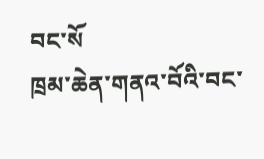བང་སོ
ཁྲམ་ཆེན་གནའ་བོའི་བང་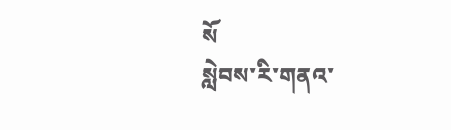སོ
སླེབས་རི་གནའ་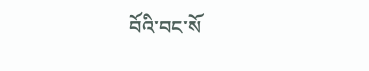བོའི་བང་སོ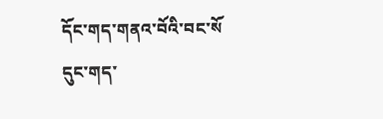དོང་གད་གནའ་བོའི་བང་སོ
དུང་གད་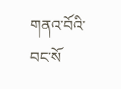གནའ་བོའི་བང་སོ